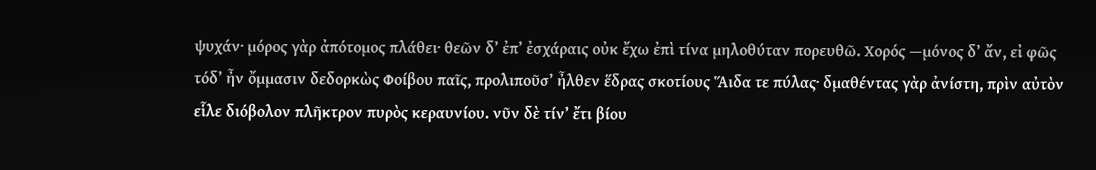ψυχάν· μόρος γὰρ ἀπότομος πλάθει· θεῶν δ’ ἐπ’ ἐσχάραις οὐκ ἔχω ἐπὶ τίνα μηλοθύταν πορευθῶ. Χορός —μόνος δ’ ἄν, εἰ φῶς τόδ’ ἦν ὄμμασιν δεδορκὼς Φοίβου παῖς, προλιποῦσ’ ἦλθεν ἕδρας σκοτίους Ἅιδα τε πύλας· δμαθέντας γὰρ ἀνίστη, πρὶν αὐτὸν εἷλε διόβολον πλῆκτρον πυρὸς κεραυνίου. νῦν δὲ τίν’ ἔτι βίου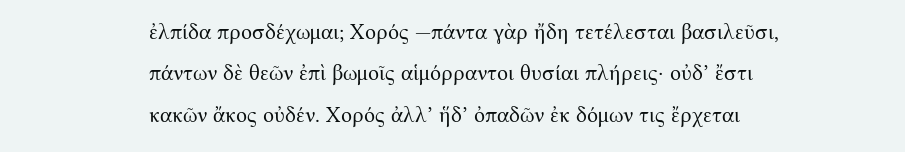ἐλπίδα προσδέχωμαι; Χορός —πάντα γὰρ ἤδη τετέλεσται βασιλεῦσι, πάντων δὲ θεῶν ἐπὶ βωμοῖς αἱμόρραντοι θυσίαι πλήρεις· οὐδ’ ἔστι κακῶν ἄκος οὐδέν. Χορός ἀλλ’ ἥδ’ ὀπαδῶν ἐκ δόμων τις ἔρχεται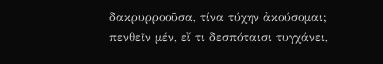δακρυρροοῦσα, τίνα τύχην ἀκούσομαι; πενθεῖν μέν, εἴ τι δεσπόταισι τυγχάνει,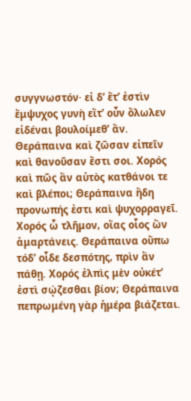συγγνωστόν· εἰ δ’ ἔτ’ ἐστὶν ἔμψυχος γυνὴ εἴτ’ οὖν ὄλωλεν εἰδέναι βουλοίμεθ’ ἄν. Θεράπαινα καὶ ζῶσαν εἰπεῖν καὶ θανοῦσαν ἔστι σοι. Χορός καὶ πῶς ἂν αὑτὸς κατθάνοι τε καὶ βλέποι; Θεράπαινα ἤδη προνωπής ἐστι καὶ ψυχορραγεῖ. Χορός ὦ τλῆμον, οἵας οἷος ὢν ἁμαρτάνεις. Θεράπαινα οὔπω τόδ’ οἶδε δεσπότης, πρὶν ἂν πάθῃ. Χορός ἐλπὶς μὲν οὐκέτ’ ἐστὶ σῴζεσθαι βίον; Θεράπαινα πεπρωμένη γὰρ ἡμέρα βιάζεται.